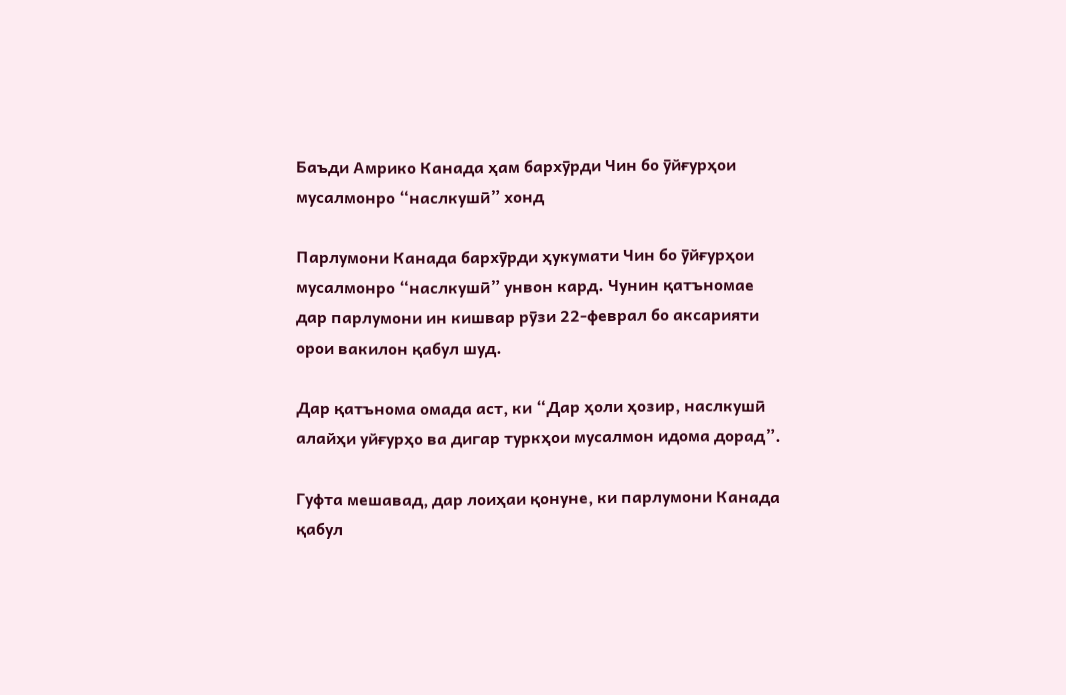Баъди Амрико Канада ҳам бархӯрди Чин бо ӯйғурҳои мусалмонро “наслкушӣ” хонд

Парлумони Канада бархӯрди ҳукумати Чин бо ӯйғурҳои мусалмонро “наслкушӣ” унвон кард. Чунин қатъномае дар парлумони ин кишвар рӯзи 22-феврал бо аксарияти орои вакилон қабул шуд.

Дар қатънома омада аст, ки “Дар ҳоли ҳозир, наслкушӣ алайҳи уйғурҳо ва дигар туркҳои мусалмон идома дорад”.

Гуфта мешавад, дар лоиҳаи қонуне, ки парлумони Канада қабул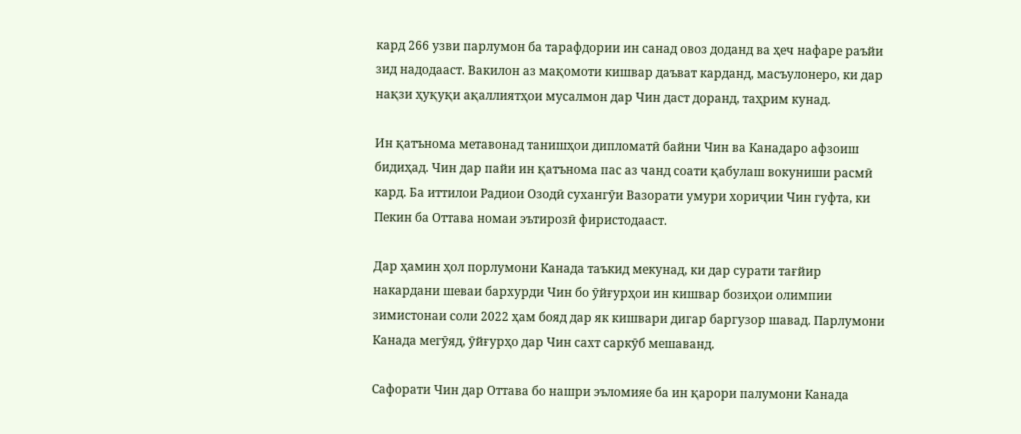кард 266 узви парлумон ба тарафдории ин санад овоз доданд ва ҳеч нафаре раъйи зид надодааст. Вакилон аз мақомоти кишвар даъват карданд, масъулонеро, ки дар нақзи ҳуқуқи ақаллиятҳои мусалмон дар Чин даст доранд, таҳрим кунад.

Ин қатънома метавонад танишҳои дипломатӣ байни Чин ва Канадаро афзоиш бидиҳад. Чин дар пайи ин қатънома пас аз чанд соати қабулаш вокуниши расмӣ кард. Ба иттилои Радиои Озодӣ сухангӯи Вазорати умури хориҷии Чин гуфта, ки Пекин ба Оттава номаи эътирозӣ фиристодааст.

Дар ҳамин ҳол порлумони Канада таъкид мекунад, ки дар сурати тағйир накардани шеваи бархурди Чин бо ӯйғурҳои ин кишвар бозиҳои олимпии зимистонаи соли 2022 ҳам бояд дар як кишвари дигар баргузор шавад. Парлумони Канада мегӯяд, ӯйғурҳо дар Чин сахт саркӯб мешаванд.

Сафорати Чин дар Оттава бо нашри эъломияе ба ин қарори палумони Канада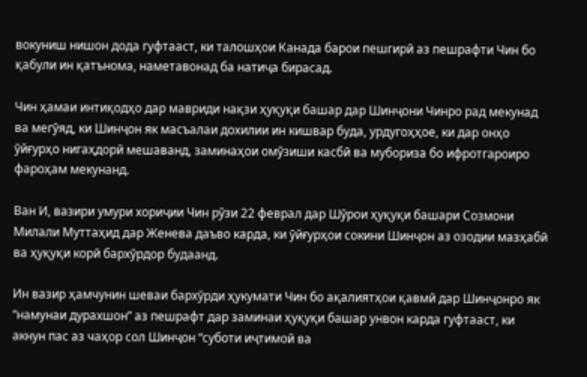вокуниш нишон дода гуфтааст, ки талошҳои Канада барои пешгирӣ аз пешрафти Чин бо қабули ин қатънома, наметавонад ба натиҷа бирасад.

Чин ҳамаи интиқодҳо дар мавриди нақзи ҳуқуқи башар дар Шинҷони Чинро рад мекунад ва мегӯяд, ки Шинҷон як масъалаи дохилии ин кишвар буда, урдугоҳҳое, ки дар онҳо ӯйғурҳо нигаҳдорӣ мешаванд, заминаҳои омӯзиши касбӣ ва мубориза бо ифротгароиро фароҳам мекунанд.

Ван И, вазири умури хориҷии Чин рӯзи 22 феврал дар Шӯрои ҳуқуқи башари Созмони Милали Муттаҳид дар Женева даъво карда, ки ӯйғурҳои сокини Шинҷон аз озодии мазҳабӣ ва ҳуқуқи корӣ бархӯрдор будаанд.

Ин вазир ҳамчунин шеваи бархӯрди ҳукумати Чин бо ақалиятҳои қавмӣ дар Шинҷонро як “намунаи дурахшон” аз пешрафт дар заминаи ҳуқуқи башар унвон карда гуфтааст, ки акнун пас аз чаҳор сол Шинҷон “суботи иҷтимоӣ ва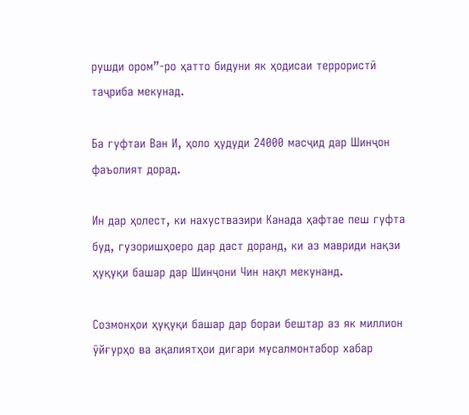рушди ором”-ро ҳатто бидуни як ҳодисаи террористӣ таҷриба мекунад.

Ба гуфтаи Ван И, ҳоло ҳудуди 24000 масҷид дар Шинҷон фаъолият дорад.

Ин дар ҳолест, ки нахуствазири Канада ҳафтае пеш гуфта буд, гузоришҳоеро дар даст доранд, ки аз мавриди нақзи ҳуқуқи башар дар Шинҷони Чин нақл мекунанд.

Созмонҳои ҳуқуқи башар дар бораи бештар аз як миллион ӯйғурҳо ва ақалиятҳои дигари мусалмонтабор хабар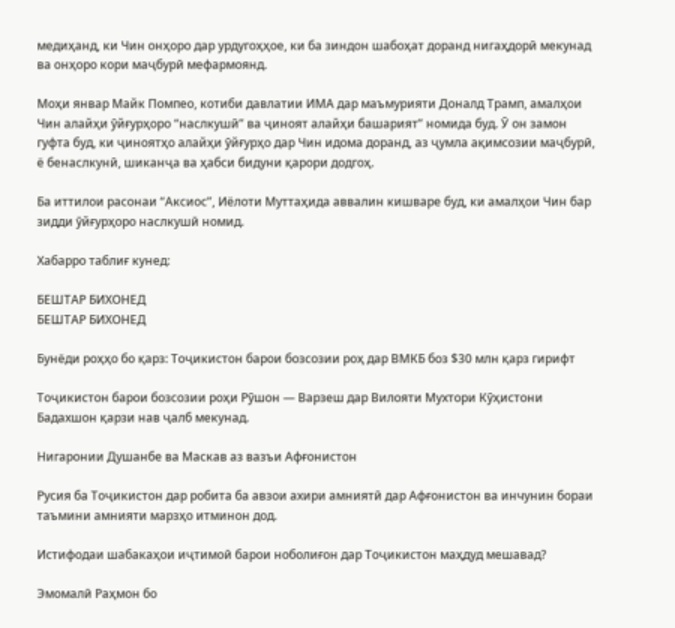медиҳанд, ки Чин онҳоро дар урдугоҳҳое, ки ба зиндон шабоҳат доранд нигаҳдорӣ мекунад ва онҳоро кори маҷбурӣ мефармоянд.

Моҳи январ Майк Помпео, котиби давлатии ИМА дар маъмурияти Доналд Трамп, амалҳои Чин алайҳи ӯйғурҳоро “наслкушӣ” ва ҷиноят алайҳи башарият” номида буд. Ӯ он замон гуфта буд, ки ҷиноятҳо алайҳи ӯйғурҳо дар Чин идома доранд, аз ҷумла ақимсозии маҷбурӣ, ё бенаслкунӣ, шиканҷа ва ҳабси бидуни қарори додгоҳ.

Ба иттилои расонаи “Аксиос”, Иёлоти Муттаҳида аввалин кишваре буд, ки амалҳои Чин бар зидди ӯйғурҳоро наслкушӣ номид.

Хабарро таблиғ кунед:

БЕШТАР БИХОНЕД
БЕШТАР БИХОНЕД

Бунёди роҳҳо бо қарз: Тоҷикистон барои бозсозии роҳ дар ВМКБ боз $30 млн қарз гирифт

Тоҷикистон барои бозсозии роҳи Рӯшон — Варзеш дар Вилояти Мухтори Кӯҳистони Бадахшон қарзи нав ҷалб мекунад.

Нигаронии Душанбе ва Маскав аз вазъи Афғонистон

Русия ба Тоҷикистон дар робита ба авзои ахири амниятӣ дар Афғонистон ва инчунин бораи таъмини амнияти марзҳо итминон дод.

Истифодаи шабакаҳои иҷтимоӣ барои ноболиғон дар Тоҷикистон маҳдуд мешавад?

Эмомалӣ Раҳмон бо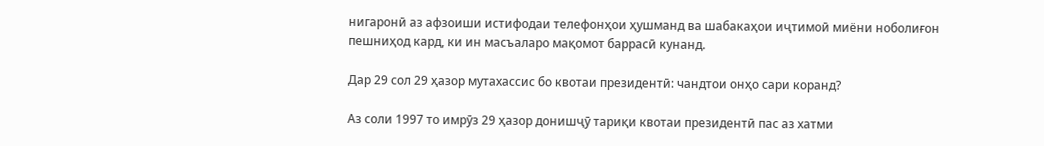нигаронӣ аз афзоиши истифодаи телефонҳои ҳушманд ва шабакаҳои иҷтимоӣ миёни ноболиғон пешниҳод кард, ки ин масъаларо мақомот баррасӣ кунанд.

Дар 29 сол 29 ҳазор мутахассис бо квотаи президентӣ: чандтои онҳо сари коранд?

Аз соли 1997 то имрӯз 29 ҳазор донишҷӯ тариқи квотаи президентӣ пас аз хатми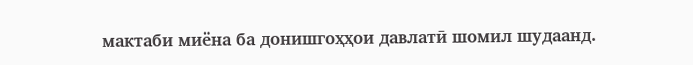мактаби миёна ба донишгоҳҳои давлатӣ шомил шудаанд.